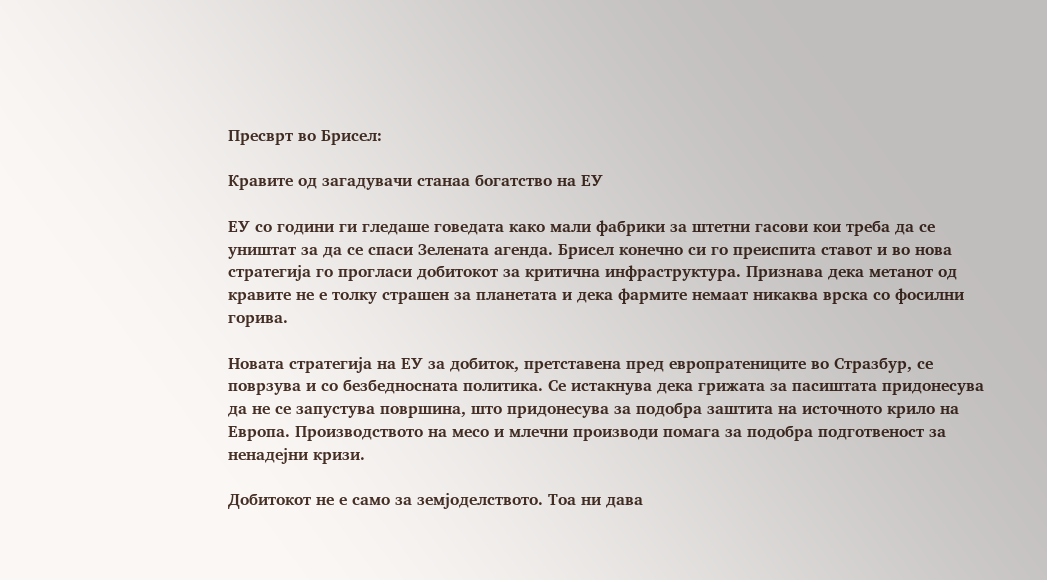Пресврт во Брисел:

Кравите од загадувачи станаа богатство на ЕУ

ЕУ со години ги гледаше говедата како мали фабрики за штетни гасови кои треба да се уништат за да се спаси Зелената агенда. Брисел конечно си го преиспита ставот и во нова стратегија го прогласи добитокот за критична инфраструктура. Признава дека метанот од кравите не е толку страшен за планетата и дека фармите немаат никаква врска со фосилни горива.

Новата стратегија на ЕУ за добиток, претставена пред европратениците во Стразбур, се поврзува и со безбедносната политика. Се истакнува дека грижата за пасиштата придонесува да не се запустува површина, што придонесува за подобра заштита на источното крило на Европа. Производството на месо и млечни производи помага за подобра подготвеност за ненадејни кризи.

Добитокот не е само за земјоделството. Тоа ни дава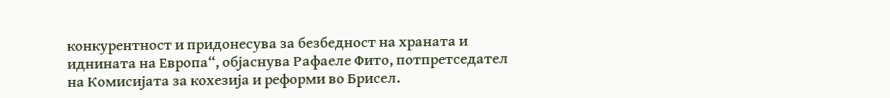конкурентност и придонесува за безбедност на храната и иднината на Европа“, објаснува Рафаеле Фито, потпретседател на Комисијата за кохезија и реформи во Брисел.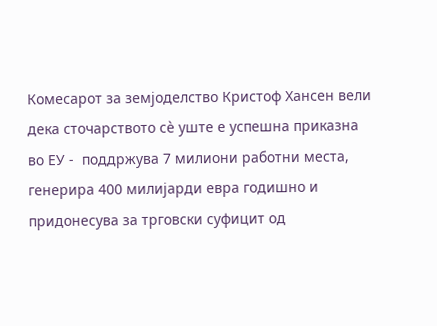Комесарот за земјоделство Кристоф Хансен вели дека сточарството сè уште е успешна приказна во ЕУ -  поддржува 7 милиони работни места, генерира 400 милијарди евра годишно и придонесува за трговски суфицит од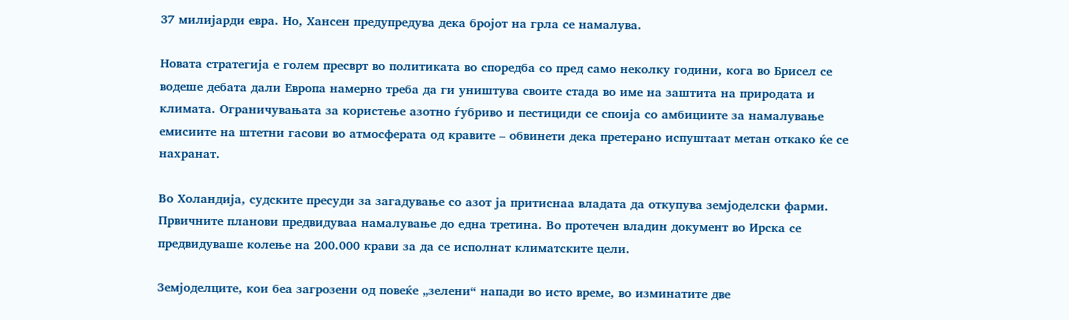37 милијарди евра. Но, Хансен предупредува дека бројот на грла се намалува.

Новата стратегија е голем пресврт во политиката во споредба со пред само неколку години, кога во Брисел се водеше дебата дали Европа намерно треба да ги уништува своите стада во име на заштита на природата и климата. Ограничувањата за користење азотно ѓубриво и пестициди се споија со амбициите за намалување емисиите на штетни гасови во атмосферата од кравите – обвинети дека претерано испуштаат метан откако ќе се нахранат.

Во Холандија, судските пресуди за загадување со азот ја притиснаа владата да откупува земјоделски фарми. Првичните планови предвидуваа намалување до една третина. Во протечен владин документ во Ирска се предвидуваше колење на 200.000 крави за да се исполнат климатските цели.

Земјоделците, кои беа загрозени од повеќе „зелени“ напади во исто време, во изминатите две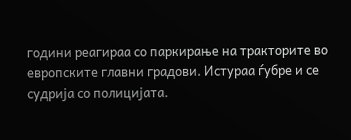години реагираа со паркирање на тракторите во европските главни градови. Истураа ѓубре и се судрија со полицијата.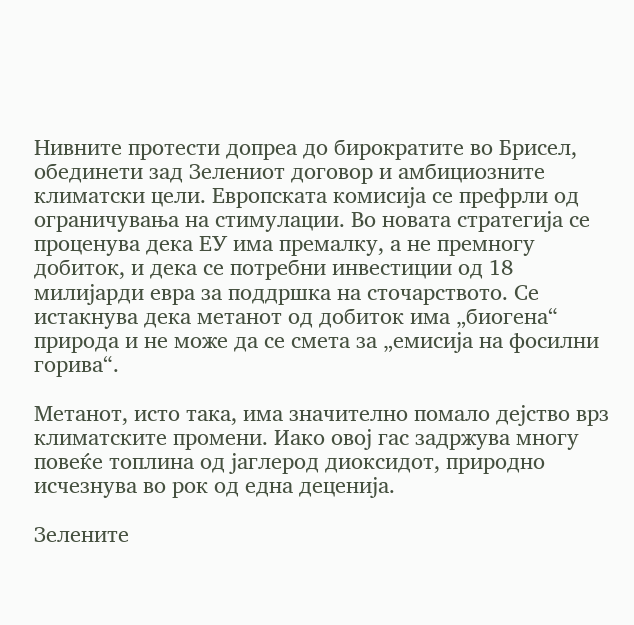Нивните протести допреа до бирократите во Брисел, обединети зад Зелениот договор и амбициозните климатски цели. Европската комисија се префрли од ограничувања на стимулации. Во новата стратегија се проценува дека ЕУ има премалку, а не премногу добиток, и дека се потребни инвестиции од 18 милијарди евра за поддршка на сточарството. Се истакнува дека метанот од добиток има „биогена“ природа и не може да се смета за „емисија на фосилни горива“.

Метанот, исто така, има значително помало дејство врз климатските промени. Иако овој гас задржува многу повеќе топлина од јаглерод диоксидот, природно исчезнува во рок од една деценија.

Зелените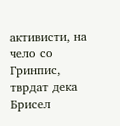активисти, на чело со Гринпис, тврдат дека Брисел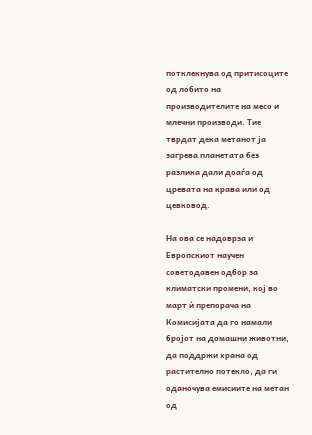потклекнува од притисоците од лобито на производителите на месо и млечни производи. Тие тврдат дека метанот ја загрева планетата без разлика дали доаѓа од цревата на крава или од цевковод.

На ова се надоврза и Европскиот научен советодавен одбор за климатски промени, кој во март ѝ препорача на Комисијата да го намали бројот на домашни животни, да поддржи храна од растително потекло, да ги оданочува емисиите на метан од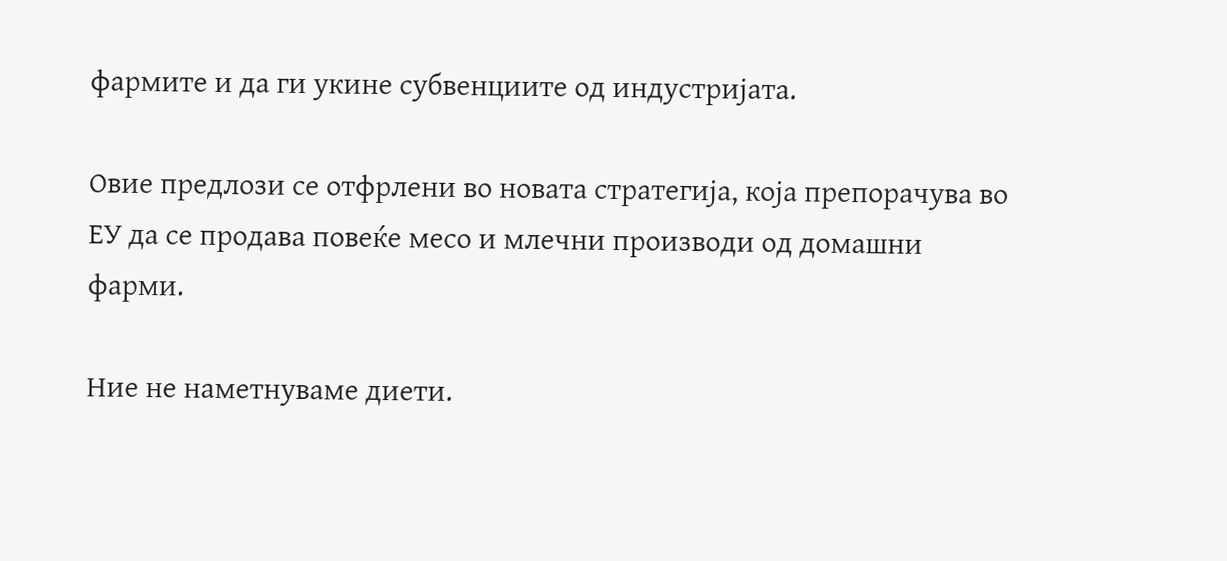фармите и да ги укине субвенциите од индустријата.

Овие предлози се отфрлени во новата стратегија, која препорачува во ЕУ да се продава повеќе месо и млечни производи од домашни фарми.

Ние не наметнуваме диети.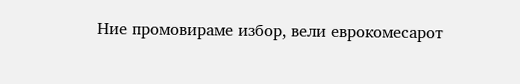Ние промовираме избор, вели еврокомесарот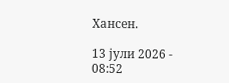Хансен.

13 јули 2026 - 08:52